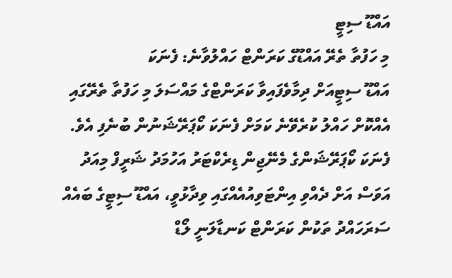އައްޑޫ ސިޓީ
މި ހަފުތާ ތެރޭ އައްޑޫގެ ކަރަންޓް ހައްލުވާނެ: ފެނަކަ
އައްޑޫ ސިޓީއަށް ދިމާވެފައިވާ ކަރަންޓްގެ މައްސަލަ މި ހަފުތާ ތެރޭގައި އެއްކޮށް ހައްލު ކުރެވޭނެ ކަމަށް ފެނަކަ ކޯޕަރޭޝަނުން ބުނެފި އެވެ.
ފެނަކަ ކޯޕަރޭޝަންގެ މެނޭޖިން ޑިރެކްޓަރު އަހުމަދު ޝަރީފް މިއަދު އަވަސް އަށް ދެއްވި އިންޓަވިއުއެއްގައި ވިދާޅުވީ، އައްޑޫ ސިޓީގެ ބައެއް ސަރަހައްދު ތަކުން ކަރަންޓް ކަނޑާލަނީ ލޯޑް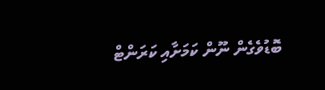ބޮޑުވެގެން ނޫން ކަމަށާއި ކަރަންޓް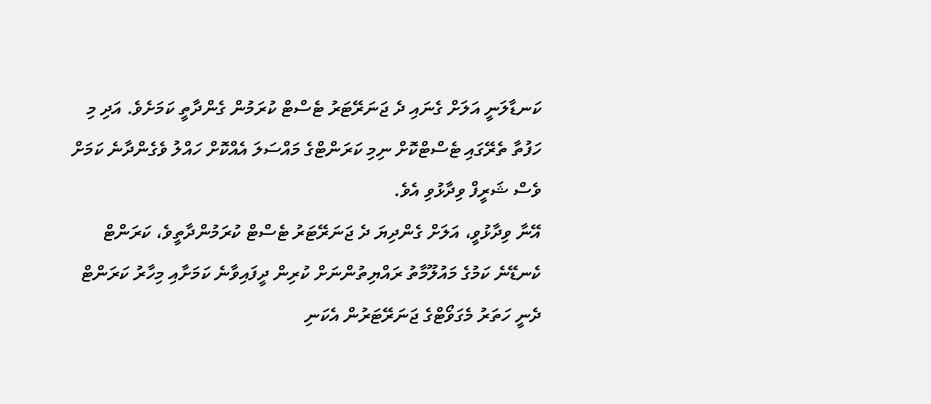ކަނޑާލަނީ އަލަށް ގެނައި ދެ ޖަނަރޭޓަރު ޓެސްޓް ކުރަމުން ގެންދާތީ ކަމަށެވެ. އަދި މި ހަފުތާ ތެރޭގައި ޓެސްޓްކޮށް ނިމި ކަރަންޓްގެ މައްސަލަ އެއްކޮށް ހައްލު ވެގެންދާނެ ކަމަށް ވެސް ޝަރީފް ވިދާޅުވި އެވެ.
އޭނާ ވިދާޅުވީ، އަލަށް ގެންދިޔަ ދެ ޖަނަރޭޓަރު ޓެސްޓް ކުރަމުންދާތީވެ، ކަރަންޓް ކެނޑޭނެ ކަމުގެ މައުލޫމާތު ރައްޔިތުންނަށް ކުރިން ދީފައިވާނެ ކަމަށާއި މިހާރު ކަރަންޓް ދެނީ ހަތަރު މެގަވޯޓްގެ ޖަނަރޭޓަރުން އެކަނި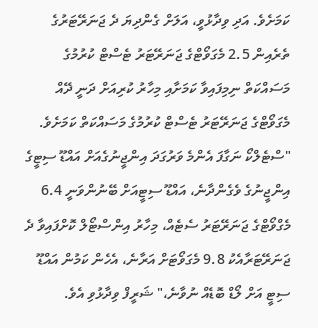ކަމަށެވެ. އަދި ވިދާޅުވީ، އަލަށް ގެންދިޔަ ދެ ޖަނަރޭޓަރުގެ ތެރެއިން 2.5 މެގަވޯޓްގެ ޖަނަރޭޓަރު ޓެސްޓް ކުރުމުގެ މަސައްކަތް ނިމިފައިވާ ކަމަށާއި މިހާރު ކުރިއަށް ދަނީ ދޭއް މެގަވޯޓްގެ ޖަނަރޭޓަރު ޓެސްޓް ކުރުމުގެ މަސައްކަތް ކަމަށެވެ.
"ސްޓެލްކޯ ނަގާފަ އެންމެ ވަރުގަދަ އިންޖީނުގެއަށް އައްޑޫ ސިޓީގެ އިންޖީނުގެ ވެގެންދާނެ، އައްޑޫ ސިޓީއަށް ބޭނުންވަނީ 6.4 މެގްވޯޓްގެ ޖަނަރޭޓަރު ސެޓެއް، މިހާރު އިންސްޓޯލް ކޮށްފައިވާ ދެ ޖަނަރޭޓަރާއެކު 9.8 މެގަވޯޓަށް އަރާނެ، އެހެން ކަމުން އައްޑޫ ސިޓީ އަށް ލޯޑް ބޮޑެއް ނުވާނެ،" ޝަރީފް ވިދާޅުވި އެވެ.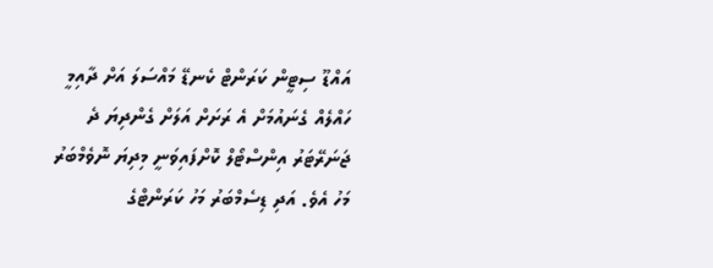އައްޑޫ ސިޓީން ކަރަންޓް ކެނޑޭ މައްސަލަ އަށް ދާއިމީ ހައްލެއް ގެނައުމަށް އެ ރަށަށް އަލަށް ގެންދިޔަ ދެ ޖަނަރޭޓަރު އިންސްޓޯލް ކޮށްފައިވަނީ މިދިޔަ ނޮވެމްބަރު މަހު އެވެ. އަދި ޑިސެމްބަރު މަހު ކަރަންޓްގެ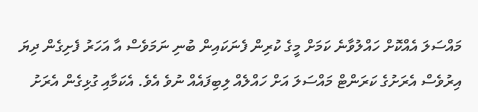މައްސަލަ އެއްކޮށް ހައްލުވާނެ ކަމަށް މީގެ ކުރިން ފެނަކައިން ބުނި ނަމަވެސް އާ އަހަރު ފެށިގެން ދިޔަ އިރުވެސް އެރަށުގެ ކަރަންޓް މައްސަލަ އަށް ހައްލެއް ލިބިފައެއް ނުވެ އެވެ. އެކަމާއި ގުޅިގެން އެރަށު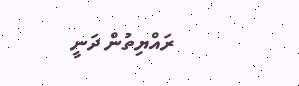ރައްޔިތުން ދަނީ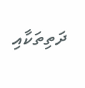ދަތިތަކާއި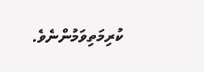ކުރިމަތިވަމުންނެވެ.